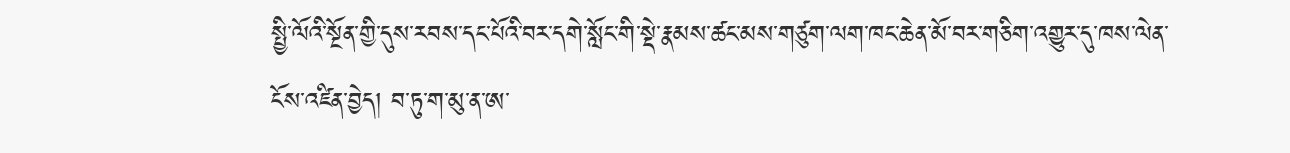སྤྱི་ལོའི་སྔོན་གྱི་དུས་རབས་དང་པོའི་བར་དགེ་སློང་གི་སྡེ་རྣམས་ཚང་མས་གཙུག་ལག་ཁང་ཆེན་མོ་བར་གཅིག་འགྱུར་དུ་ཁས་ལེན་ངོས་འཛིན་བྱེད། བ་ཏུ་ག་མུ་ན་ཨ་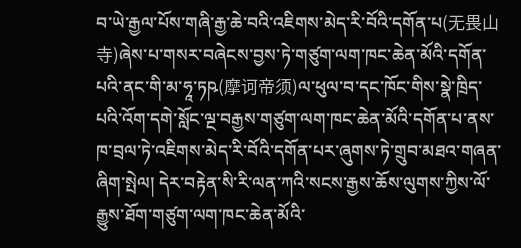བ་ཡེ་རྒྱལ་པོས་གཞི་རྒྱ་ཆེ་བའི་འཇིགས་མེད་རི་བོའི་དགོན་པ(无畏山寺)ཞེས་པ་གསར་བཞེངས་བྱས་ཏེ་གཙུག་ལག་ཁང་ཆེན་མོའི་དགོན་པའི་ནང་གི་མ་ཧཱ་ཏཥ(摩诃帝须)ལ་ཕུལ་བ་དང་ཁོང་གིས་སྣེ་ཁྲིད་པའི་འོག་དགེ་སློང་ལྔ་བརྒྱས་གཙུག་ལག་ཁང་ཆེན་མོའི་དགོན་པ་ནས་ཁ་བྲལ་ཏེ་འཇིགས་མེད་རི་བོའི་དགོན་པར་ཞུགས་ཏེ་གྲུབ་མཐའ་གཞན་ཞིག་སྤེལ། དེར་བརྟེན་སི་རི་ལན་ཀའི་སངས་རྒྱས་ཆོས་ལུགས་ཀྱིས་ལོ་རྒྱུས་ཐོག་གཙུག་ལག་ཁང་ཆེན་མོའི་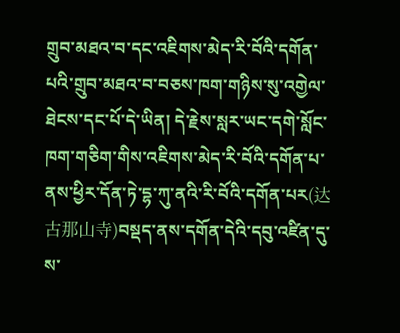གྲུབ་མཐའ་བ་དང་འཇིགས་མེད་རི་བོའི་དགོན་པའི་གྲུབ་མཐའ་བ་བཅས་ཁག་གཉིས་སུ་འགྱེལ་ཐེངས་དང་པོ་དེ་ཡིན། དེ་རྗེས་སླར་ཡང་དགེ་སློང་ཁག་གཅིག་གིས་འཇིགས་མེད་རི་བོའི་དགོན་པ་ནས་ཕྱིར་དོན་ཏེ་དྷ་ཀུ་ནའི་རི་བོའི་དགོན་པར(达古那山寺)བསྡད་ནས་དགོན་དེའི་དབུ་འཛིན་དུ་ས་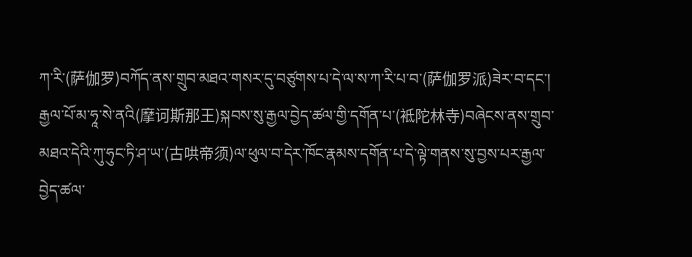ཀ་རི་(萨伽罗)བཀོད་ནས་གྲུབ་མཐའ་གསར་དུ་བཙུགས་པ་དེ་ལ་ས་ཀ་རི་པ་བ་(萨伽罗派)ཟེར་བ་དང་། རྒྱལ་པོ་མ་ཧཱ་སེ་ནའི(摩诃斯那王)སྐབས་སུ་རྒྱལ་བྱེད་ཚལ་གྱི་དགོན་པ་(袛陀林寺)བཞེངས་ནས་གྲུབ་མཐའ་དེའི་ཀུ་ཧུང་ཏི་ཤ་ཡ་(古哄帝须)ལ་ཕུལ་བ་དེར་ཁོང་རྣམས་དགོན་པ་དེ་ལྟེ་གནས་སུ་བྱས་པར་རྒྱལ་བྱེད་ཚལ་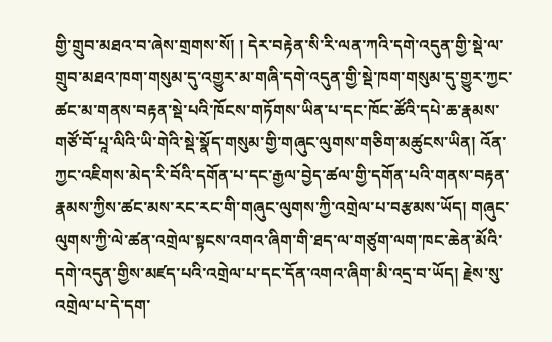གྱི་གྲུབ་མཐའ་བ་ཞེས་གྲགས་སོ། ། དེར་བརྟེན་སི་རི་ལན་ཀའི་དགེ་འདུན་གྱི་སྡེ་ལ་གྲུབ་མཐའ་ཁག་གསུམ་དུ་འགྱུར་མ་གཞི་དགེ་འདུན་གྱི་སྡེ་ཁག་གསུམ་དུ་གྱུར་ཀྱང་ཚང་མ་གནས་བརྟན་སྡེ་པའི་ཁོངས་གཏོགས་ཡིན་པ་དང་ཁོང་ཚོའི་དཔེ་ཆ་རྣམས་གཙོ་བོ་པཱ་ལིའི་ཡི་གེའི་སྡེ་སྣོད་གསུམ་གྱི་གཞུང་ལུགས་གཅིག་མཚུངས་ཡིན། འོན་ཀྱང་འཇིགས་མེད་རི་བོའི་དགོན་པ་དང་རྒྱལ་བྱེད་ཚལ་གྱི་དགོན་པའི་གནས་བརྟན་རྣམས་ཀྱིས་ཚང་མས་རང་རང་གི་གཞུང་ལུགས་ཀྱི་འགྲེལ་པ་བརྩམས་ཡོད། གཞུང་ལུགས་ཀྱི་ལེ་ཚན་འགྲེལ་སྟངས་འགའ་ཞིག་གི་ཐད་ལ་གཙུག་ལག་ཁང་ཆེན་མོའི་དགེ་འདུན་གྱིས་མཛད་པའི་འགྲེལ་པ་དང་དོན་འགའ་ཞིག་མི་འདྲ་བ་ཡོད། རྗེས་སུ་འགྲེལ་པ་དེ་དག་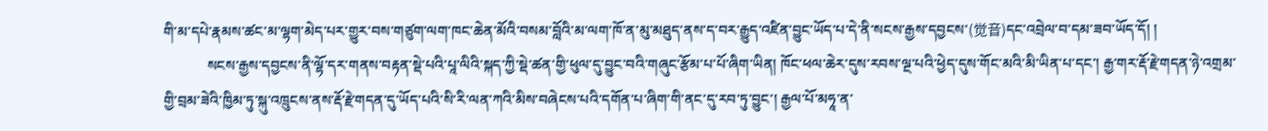གི་མ་དཔེ་རྣམས་ཚང་མ་ལྷག་མེད་པར་གྱུར་བས་གཙུག་ལག་ཁང་ཆེན་མོའི་བསམ་བློའི་མ་ལག་ཁོ་ན་མུ་མཐུད་ནས་ད་བར་རྒྱུད་འཛིན་བྱུང་ཡོད་པ་དེ་ནི་སངས་རྒྱས་དབྱངས་(觉音)དང་འབྲེལ་བ་དམ་ཟབ་ཡོད་དོ། །
            སངས་རྒྱས་དབྱངས་ནི་ལྷོ་དར་གནས་བརྟན་སྡེ་པའི་པཱ་ལིའི་སྐད་ཀྱི་སྡེ་ཚན་གྱི་ཕུལ་དུ་བྱུང་བའི་གཞུང་རྩོམ་པ་པོ་ཞིག་ཡིན། ཁོང་ཕལ་ཆེར་དུས་རབས་ལྔ་པའི་ཕྱེད་དུས་གོང་མའི་མི་ཡིན་པ་དང་། རྒྱ་གར་རྡོ་རྗེ་གདན་ཉེ་འགྲམ་གྱི་བྲམ་ཟེའི་ཁྱིམ་ཏུ་སྐུ་འཁྲུངས་ནས་རྡོ་རྗེ་གདན་དུ་ཡོད་པའི་སི་རི་ལན་ཀའི་མིས་བཞེངས་པའི་དགོན་པ་ཞིག་གི་ནང་དུ་རབ་ཏུ་བྱུང་། རྒྱལ་པོ་མཧཱ་ན་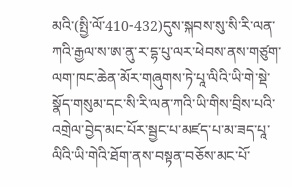མའི་(སྤྱི་ལོ་410-432)དུས་སྐབས་སུ་སི་རི་ལན་ཀའི་རྒྱལ་ས་ཨ་ནུ་ར་དྷ་པུ་ལར་ཕེབས་ནས་གཙུག་ལག་ཁང་ཆེན་མོར་གཞུགས་ཏེ་པཱ་ལིའི་ཡི་གེ་སྡེ་སྣོད་གསུམ་དང་སི་རི་ལན་ཀའི་ཡི་གིས་བྲིས་པའི་འགྲེལ་བྱེད་མང་པོར་སྦྱང་པ་མཛད་པ་མ་ཟད་པཱ་ལིའི་ཡི་གེའི་ཐོག་ནས་བསྟན་བཅོས་མང་པོ་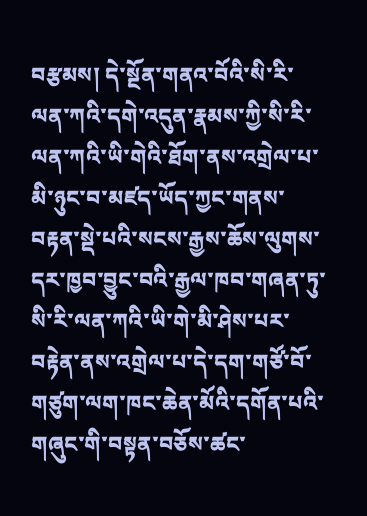བརྩམས། དེ་སྔོན་གནའ་བོའི་སི་རི་ལན་ཀའི་དགེ་འདུན་རྣམས་ཀྱི་སི་རི་ལན་ཀའི་ཡི་གེའི་ཐོག་ནས་འགྲེལ་པ་མི་ཉུང་བ་མཛད་ཡོད་ཀྱང་གནས་བརྟན་སྡེ་པའི་སངས་རྒྱས་ཆོས་ལུགས་དར་ཁྱབ་བྱུང་བའི་རྒྱལ་ཁབ་གཞན་ཏུ་སི་རི་ལན་ཀའི་ཡི་གེ་མི་ཤེས་པར་བརྟེན་ནས་འགྲེལ་པ་དེ་དག་གཙོ་བོ་གཙུག་ལག་ཁང་ཆེན་མོའི་དགོན་པའི་གཞུང་གི་བསྟན་བཅོས་ཚང་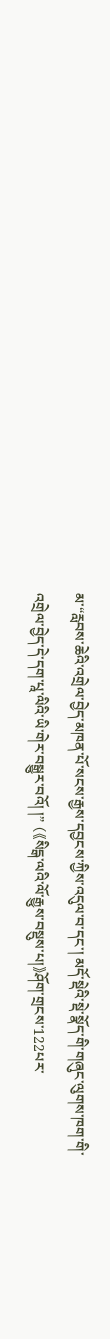མ་“རླབས་ཆེའི་འགྲེལ་བྱེད་མཁན་པོ་སངས་རྒྱས་དབྱངས་ཀྱིས་འདུལ་བ་དང་། མདོ་སྡེའི་སྡེ་སྣོད་གི་གཞུང་ལུགས་ཁག་གི་འགྲེལ་བྱེད་དེ་དག་པཱ་ལིའི་ཡི་གེར་བསྒྱུར་བའོ། །” (《སིདྒ་ལའི་ལོ་རྒྱུས་བསྡུས་པ།》ཤོག་གྲངས་122པར་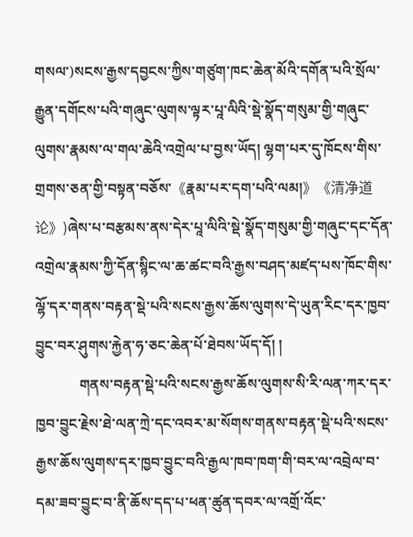གསལ་)སངས་རྒྱས་དབྱངས་ཀྱིས་གཙུག་ཁང་ཆེན་མོའི་དགོན་པའི་སྲོལ་རྒྱུན་དགོངས་པའི་གཞུང་ལུགས་ལྟར་པཱ་ལིའི་སྡེ་སྣོད་གསུམ་གྱི་གཞུང་ལུགས་རྣམས་ལ་གལ་ཆེའི་འགྲེལ་པ་བྱས་ཡོད། ལྷག་པར་དུ་ཁོངས་གིས་གྲགས་ཅན་གྱི་བསྟན་བཅོས་《རྣམ་པར་དག་པའི་ལམ།》《清净道论》)ཞེས་པ་བརྩམས་ནས་དེར་པཱ་ལིའི་སྡེ་སྣོད་གསུམ་གྱི་གཞུང་དང་དོན་འགྲེལ་རྣམས་ཀྱི་དོན་སྙིང་ལ་ཆ་ཚང་བའི་རྒྱས་བཤད་མཛད་པས་ཁོང་གིས་ལྷོ་དར་གནས་བརྟན་སྡེ་པའི་སངས་རྒྱས་ཆོས་ལུགས་དེ་ཡུན་རིང་དར་ཁྱབ་བྱུང་བར་ཤུགས་རྐྱེན་ཧ་ཅང་ཆེན་པོ་ཐེབས་ཡོད་དོ། །
            གནས་བརྟན་སྡེ་པའི་སངས་རྒྱས་ཆོས་ལུགས་སི་རི་ལན་ཀར་དར་ཁྱབ་བྱུང་རྗེས་ཐེ་ལན་ཀྲེ་དང་འབར་མ་སོགས་གནས་བརྟན་སྡེ་པའི་སངས་རྒྱས་ཆོས་ལུགས་དར་ཁྱབ་བྱུང་བའི་རྒྱལ་ཁབ་ཁག་གི་བར་ལ་འབྲེལ་བ་དམ་ཟབ་བྱུང་བ་ནི་ཆོས་དད་པ་ཕན་ཚུན་དབར་ལ་འགྲོ་འོང་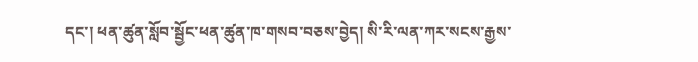དང་། ཕན་ཚུན་སློབ་སྦྱོང་ཕན་ཚུན་ཁ་གསབ་བཅས་བྱེད། སི་རི་ལན་ཀར་སངས་རྒྱས་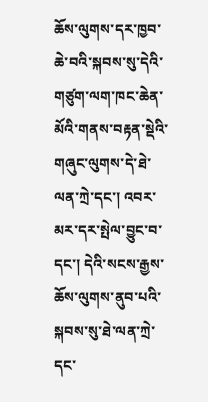ཆོས་ལུགས་དར་ཁྱབ་ཆེ་བའི་སྐབས་སུ་དེའི་གཙུག་ལག་ཁང་ཆེན་མོའི་གནས་བརྟན་སྡེའི་གཞུང་ལུགས་དེ་ཐེ་ལན་ཀྲེ་དང་། འབར་མར་དར་སྤེལ་བྱུང་བ་དང་། དེའི་སངས་རྒྱས་ཆོས་ལུགས་ནུབ་པའི་སྐབས་སུ་ཐེ་ལན་ཀྲེ་དང་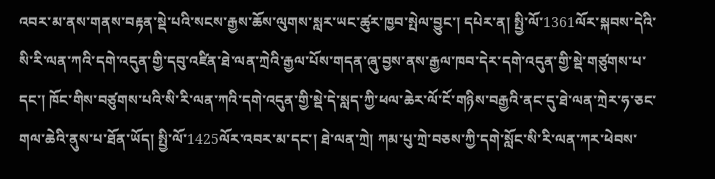འབར་མ་ནས་གནས་བརྟན་སྡེ་པའི་སངས་རྒྱས་ཆོས་ལུགས་སླར་ཡང་ཚུར་ཁྱབ་སྤེལ་བྱུང་། དཔེར་ན། སྤྱི་ལོ་1361ལོར་སྐབས་དེའི་སི་རི་ལན་ཀའི་དགེ་འདུན་གྱི་དབུ་འཛིན་ཐེ་ལན་ཀྲེའི་རྒྱལ་པོས་གདན་ཞུ་བྱས་ནས་རྒྱལ་ཁབ་དེར་དགེ་འདུན་གྱི་སྡེ་གཙུགས་པ་དང་། ཁོང་གིས་བཙུགས་པའི་སི་རི་ལན་ཀའི་དགེ་འདུན་གྱི་སྡེ་དེ་སླད་ཀྱི་ཕལ་ཆེར་ལོ་ངོ་གཉིས་བརྒྱའི་ནང་དུ་ཐེ་ལན་ཀྲེར་ཧ་ཅང་གལ་ཆེའི་ནུས་པ་ཐོན་ཡོད། སྤྱི་ལོ་1425ལོར་འབར་མ་དང་། ཐེ་ལན་ཀྲེ། ཀམ་པུ་ཀྲེ་བཅས་ཀྱི་དགེ་སློང་སི་རི་ལན་ཀར་ཕེབས་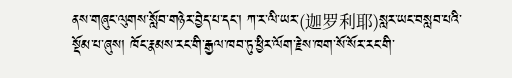ནས་གཞུང་ལུགས་སློབ་གཉེར་བྱེད་པ་དང་། ཀ་ར་ལི་ཡར་(迦罗利耶)སླར་ཡང་བསླབ་པའི་སྡོམ་པ་ཞུས། ཁོང་རྣམས་རང་གི་རྒྱལ་ཁབ་ཏུ་ཕྱིར་ལོག་རྗེས་ཁག་སོ་སོར་རང་གི་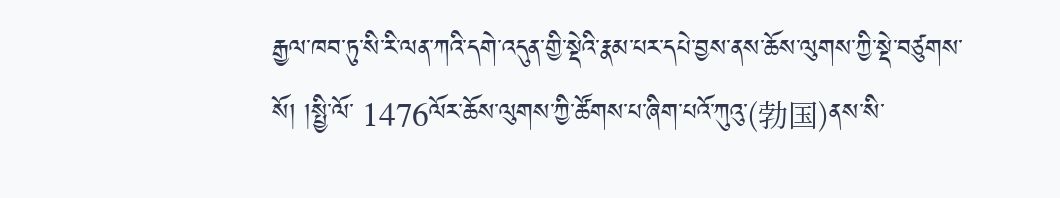རྒྱལ་ཁབ་ཏུ་སི་རི་ལན་ཀའི་དགེ་འདུན་གྱི་སྡེའི་རྣམ་པར་དཔེ་བྱས་ནས་ཆོས་ལུགས་ཀྱི་སྡེ་བཙུགས་སོ། །སྤྱི་ལོ་ 1476ལོར་ཆོས་ལུགས་ཀྱི་ཚོགས་པ་ཞིག་པའོ་ཀུའུ་(勃国)ནས་སི་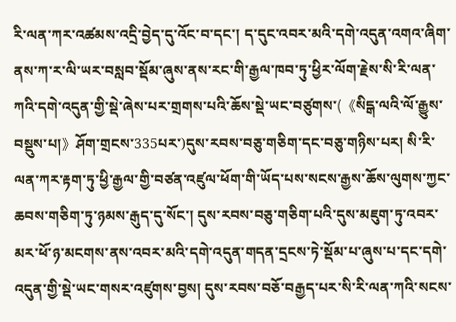རི་ལན་ཀར་འཚམས་འདྲི་བྱེད་དུ་འོང་བ་དང་། ད་དུང་འབར་མའི་དགེ་འདུན་འགའ་ཞིག་ནས་ཀ་ར་ལི་ཡར་བསླབ་སྡོམ་ཞུས་ནས་རང་གི་རྒྱལ་ཁབ་ཏུ་ཕྱིར་ལོག་རྗེས་སི་རི་ལན་ཀའི་དགེ་འདུན་གྱི་སྡེ་ཞེས་པར་གྲགས་པའི་ཆོས་སྡེ་ཡང་བཙུགས་(《སིདྒ་ལའི་ལོ་རྒྱུས་བསྡུས་པ།》ཤོག་གྲངས་335པར་)དུས་རབས་བཅུ་གཅིག་དང་བཅུ་གཉིས་པར། སི་རི་ལན་ཀར་རྟག་ཏུ་ཕྱི་རྒྱལ་གྱི་བཙན་འཛུལ་ཕོག་གི་ཡོད་པས་སངས་རྒྱས་ཆོས་ལུགས་ཀྱང་ཆབས་གཅིག་ཏུ་ཉམས་རྒུད་དུ་སོང་། དུས་རབས་བཅུ་གཅིག་པའི་དུས་མཇུག་ཏུ་འབར་མར་ཕོ་ཉ་མངགས་ནས་འབར་མའི་དགེ་འདུན་གདན་དྲངས་ཏེ་སྡོམ་པ་ཞུས་པ་དང་དགེ་འདུན་གྱི་སྡེ་ཡང་གསར་འཛུགས་བྱས། དུས་རབས་བཅོ་བརྒྱད་པར་སི་རི་ལན་ཀའི་སངས་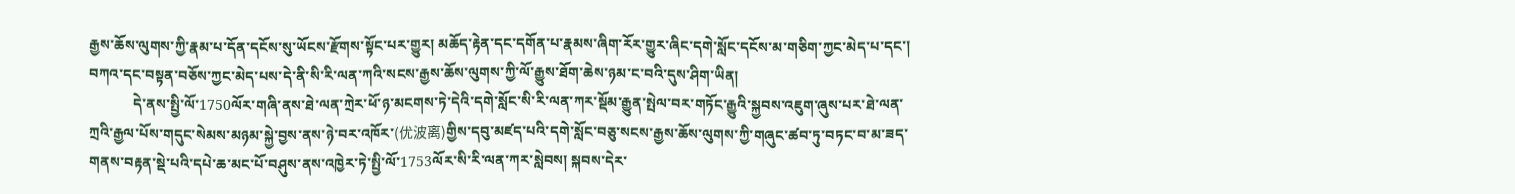རྒྱས་ཆོས་ལུགས་ཀྱི་རྣམ་པ་དོན་དངོས་སུ་ཡོངས་རྫོགས་སྟོང་པར་གྱུར། མཆོད་རྟེན་དང་དགོན་པ་རྣམས་ཞིག་རོར་གྱུར་ཞིང་དགེ་སློང་དངོས་མ་གཅིག་ཀྱང་མེད་པ་དང་། བཀའ་དང་བསྟན་བཅོས་ཀྱང་མེད་པས་དེ་ནི་སི་རི་ལན་ཀའི་སངས་རྒྱས་ཆོས་ལུགས་ཀྱི་ལོ་རྒྱུས་ཐོག་ཆེས་ཉམ་ང་བའི་དུས་ཤིག་ཡིན།
            དེ་ནས་སྤྱི་ལོ་1750ལོར་གཞི་ནས་ཐེ་ལན་ཀྲེར་ཕོ་ཉ་མངགས་ཏེ་དེའི་དགེ་སློང་སི་རི་ལན་ཀར་སྡོམ་རྒྱུན་སྤེལ་བར་གཏོང་རྒྱུའི་སྐྱབས་འཇུག་ཞུས་པར་ཐེ་ལན་ཀྲའི་རྒྱལ་པོས་གདུང་སེམས་མཉམ་སྐྱེ་བྱས་ནས་ཉེ་བར་འཁོར་(优波离)གྱིས་དབུ་མཛད་པའི་དགེ་སློང་བཅུ་སངས་རྒྱས་ཆོས་ལུགས་ཀྱི་གཞུང་ཚབ་ཏུ་བཏང་བ་མ་ཟད་གནས་བརྟན་སྡེ་པའི་དཔེ་ཆ་མང་པོ་བཤུས་ནས་འཁྱེར་ཏེ་སྤྱི་ལོ་1753ལོར་སི་རི་ལན་ཀར་སླེབས། སྐབས་དེར་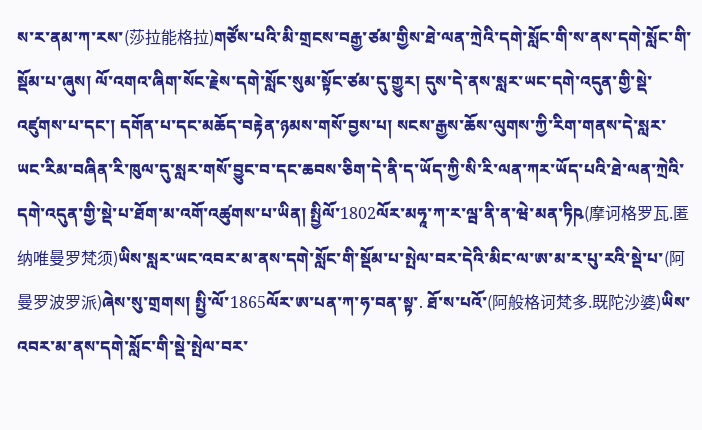ས་ར་ནམ་ཀ་རས་(莎拉能格拉)གཙོས་པའི་མི་གྲངས་བརྒྱ་ཙམ་གྱིས་ཐེ་ལན་ཀྲེའི་དགེ་སློང་གི་ས་ནས་དགེ་སློང་གི་སྡོམ་པ་ཞུས། ལོ་འགའ་ཞིག་སོང་རྗེས་དགེ་སློང་སུམ་སྟོང་ཙམ་དུ་གྱུར། དུས་དེ་ནས་སླར་ཡང་དགེ་འདུན་གྱི་སྡེ་འཛུགས་པ་དང་། དགོན་པ་དང་མཆོད་བརྟེན་ཉམས་གསོ་བྱས་པ། སངས་རྒྱས་ཆོས་ལུགས་ཀྱི་རིག་གནས་དེ་སླར་ཡང་རིམ་བཞིན་རི་ཁུལ་དུ་སླར་གསོ་བྱུང་བ་དང་ཆབས་ཅིག་དེ་ནི་ད་ཡོད་ཀྱི་སི་རི་ལན་ཀར་ཡོད་པའི་ཐེ་ལན་ཀྲེའི་དགེ་འདུན་གྱི་སྡེ་པ་ཐོག་མ་འགོ་འཚུགས་པ་ཡིན། སྤྱིལོ་1802ལོར་མཧཱ་ཀ་ར་ལྦ་ནི་ན་ཝེ་མན་ཏིཥ(摩诃格罗瓦.匿纳唯曼罗梵须)ཡིས་སླར་ཡང་འབར་མ་ནས་དགེ་སློང་གི་སྡོམ་པ་སྤེལ་བར་དེའི་མིང་ལ་ཨ་མ་ར་པུ་རའི་སྡེ་པ་(阿曼罗波罗派)ཞེས་སུ་གྲགས། སྤྱི་ལོ་1865ལོར་ཨ་པན་ཀ་ཧ་བན་སྟ་. ཐོ་ས་པའོ་(阿般格诃梵多.既陀沙婆)ཡིས་འབར་མ་ནས་དགེ་སློང་གི་སྡེ་སྤེལ་བར་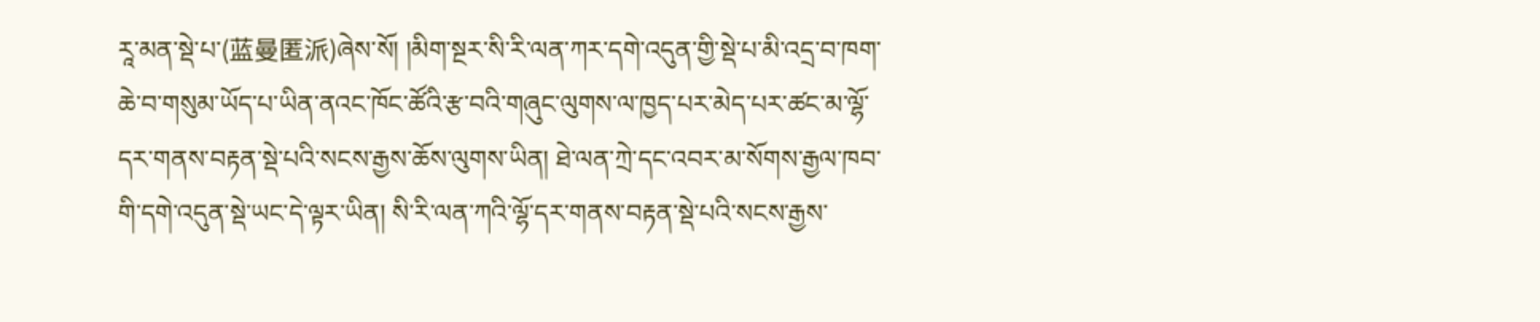རཱ་མན་སྡེ་པ་(蓝曼匿派)ཞེས་སོ། །མིག་སྔར་སི་རི་ལན་ཀར་དགེ་འདུན་གྱི་སྡེ་པ་མི་འདྲ་བ་ཁག་ཆེ་བ་གསུམ་ཡོད་པ་ཡིན་ནའང་ཁོང་ཚོའི་རྩ་བའི་གཞུང་ལུགས་ལ་ཁྱད་པར་མེད་པར་ཚང་མ་ལྷོ་དར་གནས་བརྟན་སྡེ་པའི་སངས་རྒྱས་ཆོས་ལུགས་ཡིན། ཐེ་ལན་ཀྲེ་དང་འབར་མ་སོགས་རྒྱལ་ཁབ་གི་དགེ་འདུན་སྡེ་ཡང་དེ་ལྟར་ཡིན། སི་རི་ལན་ཀའི་ལྷོ་དར་གནས་བརྟན་སྡེ་པའི་སངས་རྒྱས་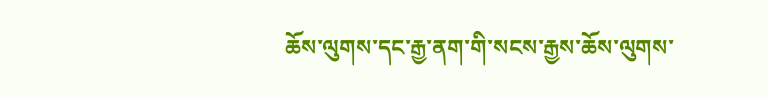ཆོས་ལུགས་དང་རྒྱ་ནག་གི་སངས་རྒྱས་ཆོས་ལུགས་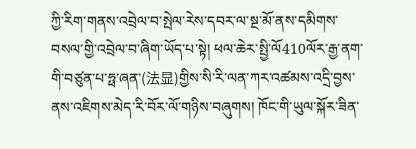ཀྱི་རིག་གནས་འབྲེལ་བ་སྤེལ་རེས་དབར་ལ་སྔ་མོ་ནས་དམིགས་བསལ་གྱི་འབྲེལ་བ་ཞིག་ཡོད་པ་སྟེ། ཕལ་ཆེར་སྤྱི་ལོ410ལོར་རྒྱ་ནག་གི་བཙུན་པ་ཧྥ་ཞན་(法显)གྱིས་སི་རི་ལན་ཀར་འཚམས་འདྲི་བྱས་ནས་འཇིགས་མེད་རི་བོར་ལོ་གཉིས་བཞུགས། ཁོང་གི་ཡུལ་སྐོར་ཟིན་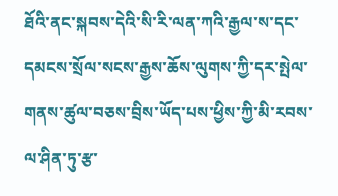ཐོའི་ནང་སྐབས་དེའི་སི་རི་ལན་ཀའི་རྒྱལ་ས་དང་དམངས་སྲོལ་སངས་རྒྱས་ཆོས་ལུགས་ཀྱི་དར་སྤེལ་གནས་ཚུལ་བཅས་བྲིས་ཡོད་པས་ཕྱིས་ཀྱི་མི་རབས་ལ་ཤིན་ཏུ་རྩ་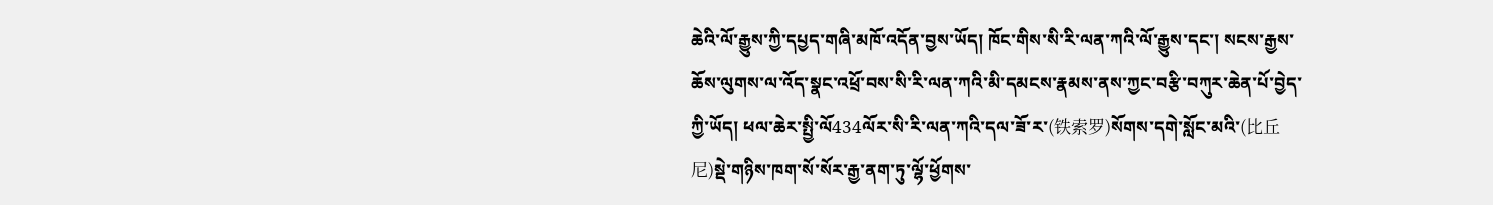ཆེའི་ལོ་རྒྱུས་ཀྱི་དཔྱད་གཞི་མཁོ་འདོན་བྱས་ཡོད། ཁོང་གིས་སི་རི་ལན་ཀའི་ལོ་རྒྱུས་དང་། སངས་རྒྱས་ཆོས་ལུགས་ལ་འོད་སྣང་འཕྲོ་བས་སི་རི་ལན་ཀའི་མི་དམངས་རྣམས་ནས་ཀྱང་བརྩི་བཀུར་ཆེན་པོ་བྱེད་ཀྱི་ཡོད། ཕལ་ཆེར་སྤྱི་ལོ434ལོར་སི་རི་ལན་ཀའི་དལ་ཟོ་ར་(铁索罗)སོགས་དགེ་སློང་མའི་(比丘尼)སྡེ་གཉིས་ཁག་སོ་སོར་རྒྱ་ནག་ཏུ་ལྷོ་ཕྱོགས་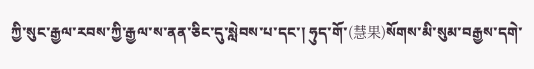ཀྱི་སུང་རྒྱལ་རབས་ཀྱི་རྒྱལ་ས་ནན་ཅིང་དུ་སླེབས་པ་དང་། ཧུད་གོ་(慧果)སོགས་མི་སུམ་བརྒྱས་དགེ་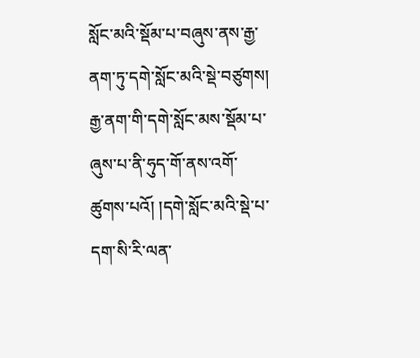སློང་མའི་སྡོམ་པ་བཞུས་ནས་རྒྱ་ནག་ཏུ་དགེ་སློང་མའི་སྡེ་བཙུགས། རྒྱ་ནག་གི་དགེ་སློང་མས་སྡོམ་པ་ཞུས་པ་ནི་ཧུད་གོ་ནས་འགོ་ཚུགས་པའོ། །དགེ་སློང་མའི་སྡེ་པ་དག་སི་རི་ལན་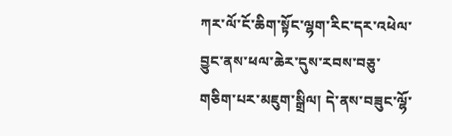ཀར་ལོ་ངོ་ཆིག་སྟོང་ལྷག་རིང་དར་འཕེལ་བྱུང་ནས་ཕལ་ཆེར་དུས་རབས་བཅུ་གཅིག་པར་མཇུག་སྒྲིལ། དེ་ནས་བཟུང་ལྷོ་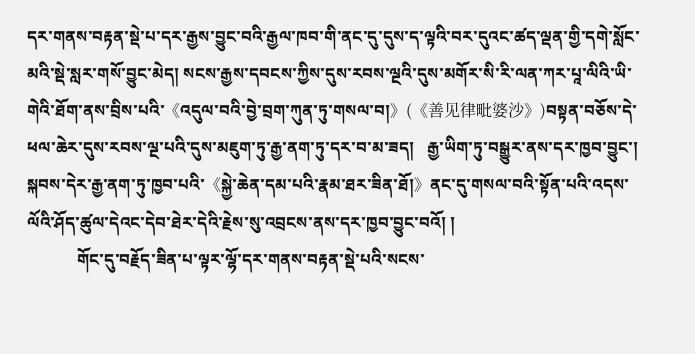དར་གནས་བརྟན་སྡེ་པ་དར་རྒྱས་བྱུང་བའི་རྒྱལ་ཁབ་གི་ནང་དུ་དུས་ད་ལྟའི་བར་དུའང་ཚད་ལྡན་གྱི་དགེ་སློང་མའི་སྡེ་སླར་གསོ་བྱུང་མེད། སངས་རྒྱས་དབངས་ཀྱིས་དུས་རབས་ལྔའི་དུས་མགོར་སི་རི་ལན་ཀར་པཱ་ལིའི་ཡི་གེའི་ཐོག་ནས་བྲིས་པའི་《འདུལ་བའི་བྱེ་བྲག་ཀུན་ཏུ་གསལ་བ།》(《善见律毗婆沙》)བསྟན་བཅོས་དེ་ཕལ་ཆེར་དུས་རབས་ལྔ་པའི་དུས་མཇུག་ཏུ་རྒྱ་ནག་ཏུ་དར་བ་མ་ཟད།   རྒྱ་ཡིག་ཏུ་བསྒྱུར་ནས་དར་ཁྱབ་བྱུང་། སྐབས་དེར་རྒྱ་ནག་ཏུ་ཁྱབ་པའི་《སྐྱེ་ཆེན་དམ་པའི་རྣམ་ཐར་ཟིན་ཐོ།》ནང་དུ་གསལ་བའི་སྟོན་པའི་འདས་ལོའི་ཤོད་ཚུལ་དེའང་དེབ་ཐེར་དེའི་རྗེས་སུ་འབྲངས་ནས་དར་ཁྱབ་བྱུང་བའོ། །
            གོང་དུ་བརྗོད་ཟིན་པ་ལྟར་ལྷོ་དར་གནས་བརྟན་སྡེ་པའི་སངས་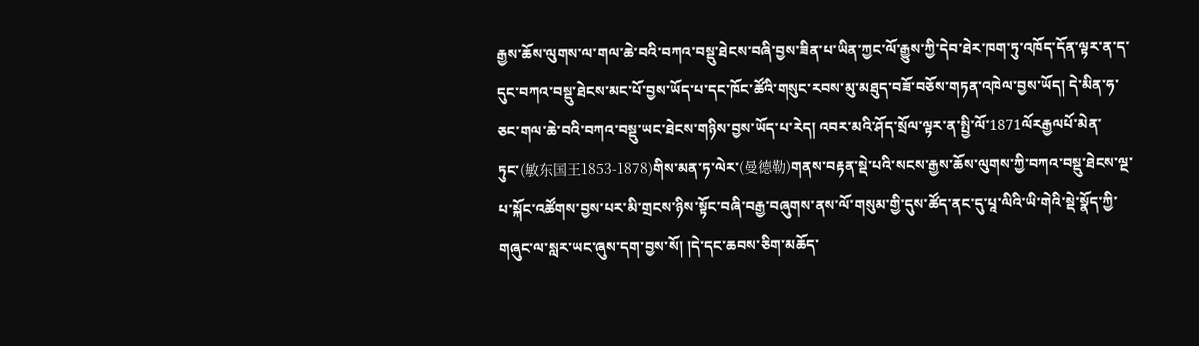རྒྱས་ཆོས་ལུགས་ལ་གལ་ཆེ་བའི་བཀའ་བསྡུ་ཐེངས་བཞི་བྱས་ཟིན་པ་ཡིན་ཀྱང་ལོ་རྒྱུས་ཀྱི་དེབ་ཐེར་ཁག་ཏུ་འཁོད་དོན་ལྟར་ན་ད་དུང་བཀའ་བསྡུ་ཐེངས་མང་པོ་བྱས་ཡོད་པ་དང་ཁོང་ཚོའི་གསུང་རབས་མུ་མཐུད་བཟོ་བཅོས་གཏན་འཁེལ་བྱས་ཡོད། དེ་མིན་ཧ་ཅང་གལ་ཆེ་བའི་བཀའ་བསྡུ་ཡང་ཐེངས་གཉིས་བྱས་ཡོད་པ་རེད། འབར་མའི་ཤོད་སྲོལ་ལྟར་ན་སྤྱི་ལོ་1871ལོརརྒྱལཔོ་མེན་ཏུང་(敏东国王1853-1878)གིས་མན་ཏ་ལེར་(曼德勒)གནས་བརྟན་སྡེ་པའི་སངས་རྒྱས་ཆོས་ལུགས་ཀྱི་བཀའ་བསྡུ་ཐེངས་ལྔ་པ་སྐོང་འཚོགས་བྱས་པར་མི་གྲངས་ཉིས་སྟོང་བཞི་བརྒྱ་བཞུགས་ནས་ལོ་གསུམ་གྱི་དུས་ཚོད་ནང་དུ་པཱ་ལིའི་ཡི་གེའི་སྡེ་སྣོད་ཀྱི་གཞུང་ལ་སླར་ཡང་ཞུས་དག་བྱས་སོ། །དེ་དང་ཆབས་ཅིག་མཆོད་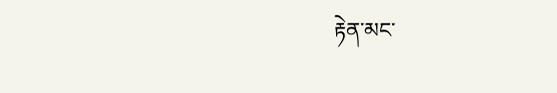རྟེན་མང་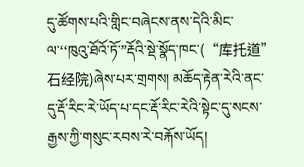དུ་ཚོགས་པའི་གླིང་བཞེངས་ནས་དེའི་མིང་ལ་‘‘ཁུའུ་ཐོའོ་ཏོ་”རྡོའི་སྡེ་སྣོད་ཁང་(“库托道”石经院)ཞེས་པར་གྲགས། མཆོད་རྟེན་རེའི་ནང་དུ་རྡོ་རིང་རེ་ཡོད་པ་དང་རྡོ་རིང་རེའི་སྟེང་དུ་སངས་རྒྱས་ཀྱི་གསུང་རབས་རེ་བརྐོས་ཡོད།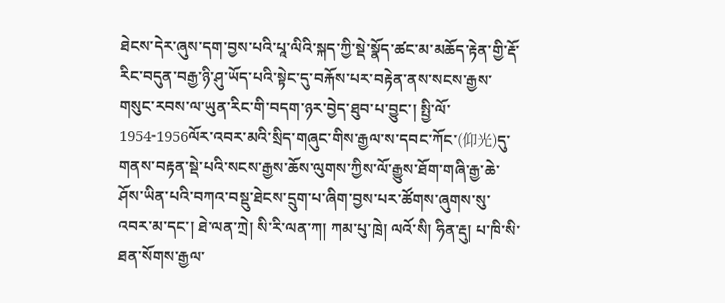ཐེངས་དེར་ཞུས་དག་བྱས་པའི་པཱ་ལིའི་སྐད་ཀྱི་སྡེ་སྣོད་ཚང་མ་མཆོད་རྟེན་གྱི་རྡོ་རིང་བདུན་བརྒྱ་ཉི་ཤུ་ཡོད་པའི་སྟེང་དུ་བརྐོས་པར་བརྟེན་ནས་སངས་རྒྱས་གསུང་རབས་ལ་ཡུན་རིང་གི་བདག་ཉར་བྱེད་ཐུབ་པ་བྱུང་། སྤྱི་ལོ་1954-1956ལོར་འབར་མའི་སྲིད་གཞུང་གིས་རྒྱལ་ས་དབང་ཀོང་(仰光)དུ་གནས་བརྟན་སྡེ་པའི་སངས་རྒྱས་ཆོས་ལུགས་ཀྱིས་ལོ་རྒྱུས་ཐོག་གཞི་རྒྱ་ཆེ་ཤོས་ཡིན་པའི་བཀའ་བསྡུ་ཐེངས་དྲུག་པ་ཞིག་བྱས་པར་ཚོགས་ཞུགས་སུ་འབར་མ་དང་། ཐེ་ལན་ཀྲེ། སི་རི་ལན་ཀ། ཀམ་པུ་ཁྲེ། ལའོ་སི། ཧིན་རྡུ། པ་ཁི་སི་ཐན་སོགས་རྒྱལ་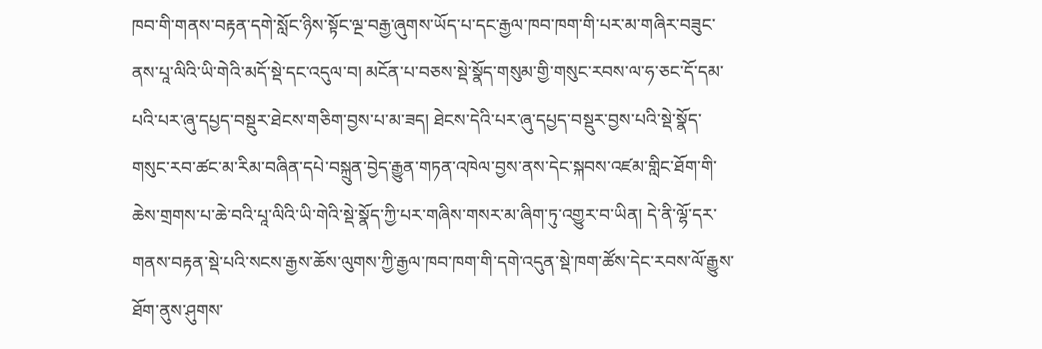ཁབ་གི་གནས་བརྟན་དགེ་སློང་ཉིས་སྟོང་ལྔ་བརྒྱ་ཞུགས་ཡོད་པ་དང་རྒྱལ་ཁབ་ཁག་གི་པར་མ་གཞིར་བཟུང་ནས་པཱ་ལིའི་ཡི་གེའི་མདོ་སྡེ་དང་འདུལ་བ། མངོན་པ་བཅས་སྡེ་སྣོད་གསུམ་གྱི་གསུང་རབས་ལ་ཧ་ཅང་དོ་དམ་པའི་པར་ཞུ་དཔྱད་བསྡུར་ཐེངས་གཅིག་བྱས་པ་མ་ཟད། ཐེངས་དེའི་པར་ཞུ་དཔྱད་བསྡུར་བྱས་པའི་སྡེ་སྣོད་གསུང་རབ་ཚང་མ་རིམ་བཞིན་དཔེ་བསྐྲུན་བྱེད་རྒྱུན་གཏན་འཁེལ་བྱས་ནས་དེང་སྐབས་འཛམ་གླིང་ཐོག་གི་ཆེས་གྲགས་པ་ཆེ་བའི་པཱ་ལིའི་ཡི་གེའི་སྡེ་སྣོད་ཀྱི་པར་གཞིས་གསར་མ་ཞིག་ཏུ་འགྱུར་བ་ཡིན། དེ་ནི་ལྷོ་དར་གནས་བརྟན་སྡེ་པའི་སངས་རྒྱས་ཆོས་ལུགས་ཀྱི་རྒྱལ་ཁབ་ཁག་གི་དགེ་འདུན་སྡེ་ཁག་ཚོས་དེང་རབས་ལོ་རྒྱུས་ཐོག་ནུས་ཤུགས་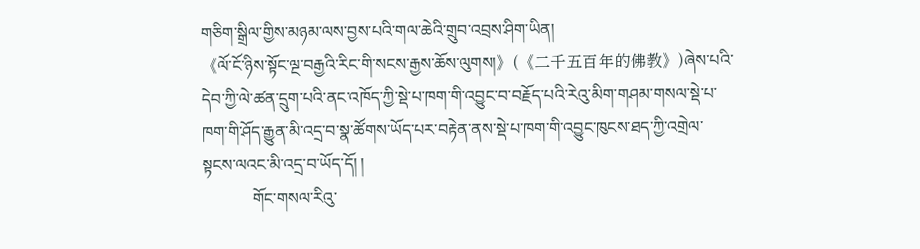གཅིག་སྒྲིལ་གྱིས་མཉམ་ལས་བྱས་པའི་གལ་ཆེའི་གྲུབ་འབྲས་ཤིག་ཡིན།
《ལོ་ངོ་ཉིས་སྟོང་ལྔ་བརྒྱའི་རིང་གི་སངས་རྒྱས་ཆོས་ལུགས།》(《二千五百年的佛教》)ཞེས་པའི་དེབ་ཀྱི་ལེ་ཚན་དྲུག་པའི་ནང་འཁོད་ཀྱི་སྡེ་པ་ཁག་གི་འབྱུང་བ་བརྗོད་པའི་རེའུ་མིག་གཤམ་གསལ་སྡེ་པ་ཁག་གི་ཤོད་རྒྱུན་མི་འདྲ་བ་སྣ་ཚོགས་ཡོད་པར་བརྟེན་ནས་སྡེ་པ་ཁག་གི་འབྱུང་ཁུངས་ཐད་ཀྱི་འགྲེལ་སྟངས་ལའང་མི་འདྲ་བ་ཡོད་དོ། །
            གོང་གསལ་རིའུ་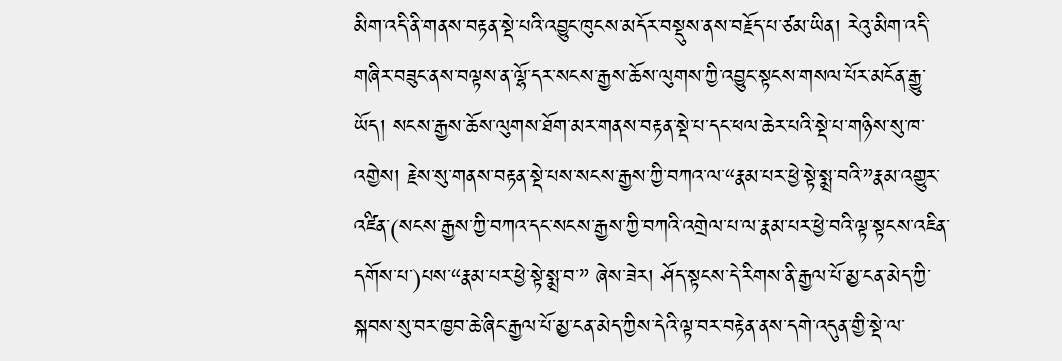མིག་འདི་ནི་གནས་བརྟན་སྡེ་པའི་འབྱུང་ཁུངས་མདོར་བསྡུས་ནས་བརྗོད་པ་ཙམ་ཡིན། རེའུ་མིག་འདི་གཞིར་བཟུང་ནས་བལྟས་ན་ལྷོ་དར་སངས་རྒྱས་ཆོས་ལུགས་ཀྱི་འབྱུང་སྟངས་གསལ་པོར་མངོན་རྒྱུ་ཡོད། སངས་རྒྱས་ཆོས་ལུགས་ཐོག་མར་གནས་བརྟན་སྡེ་པ་དང་ཕལ་ཆེར་པའི་སྡེ་པ་གཉིས་སུ་ཁ་འགྱེས། རྗེས་སུ་གནས་བརྟན་སྡེ་པས་སངས་རྒྱས་ཀྱི་བཀའ་ལ་“རྣམ་པར་ཕྱེ་སྟེ་སྨྲ་བའི་”རྣམ་འགྱུར་འཛིན་(སངས་རྒྱས་ཀྱི་བཀའ་དང་སངས་རྒྱས་ཀྱི་བཀའི་འགྲེལ་པ་ལ་རྣམ་པར་ཕྱེ་བའི་ལྟ་སྟངས་འཇིན་དགོས་པ་)པས་“རྣམ་པར་ཕྱེ་སྟེ་སྨྲ་བ་” ཞེས་ཟེར། ཤོད་སྟངས་དེ་རིགས་ནི་རྒྱལ་པོ་མྱ་ངན་མེད་ཀྱི་སྐབས་སུ་བར་ཁྱབ་ཆེ་ཞིང་རྒྱལ་པོ་མྱ་ངན་མེད་ཀྱིས་དེའི་ལྟ་བར་བརྟེན་ནས་དགེ་འདུན་གྱི་སྡེ་ལ་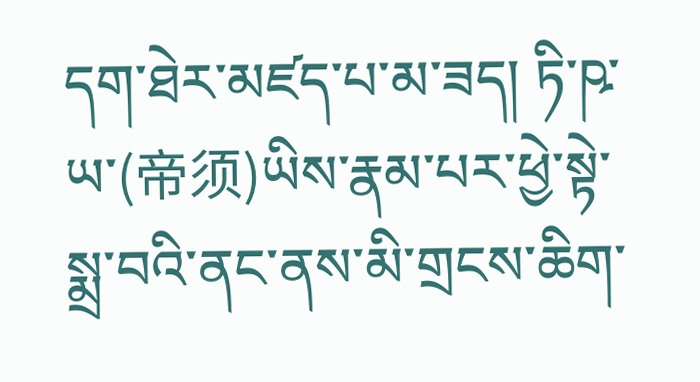དག་ཐེར་མཛད་པ་མ་ཟད། ཏི་ཥ་ཡ་(帝须)ཡིས་རྣམ་པར་ཕྱེ་སྟེ་སྨྲ་བའི་ནང་ནས་མི་གྲངས་ཆིག་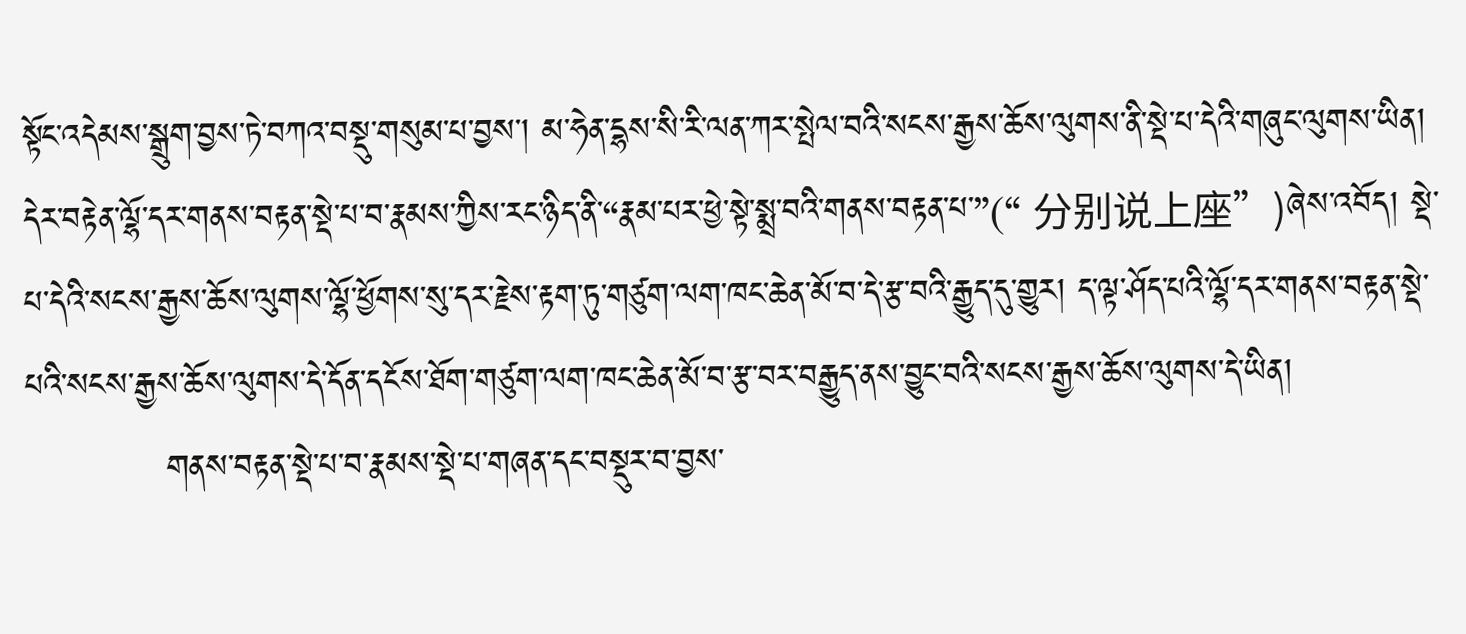སྟོང་འདེམས་སྒྲུག་བྱས་ཏེ་བཀའ་བསྡུ་གསུམ་པ་བྱས་། མ་ཧེན་དྷས་སི་རི་ལན་ཀར་སྤེལ་བའི་སངས་རྒྱས་ཆོས་ལུགས་ནི་སྡེ་པ་དེའི་གཞུང་ལུགས་ཡིན། དེར་བརྟེན་ལྷོ་དར་གནས་བརྟན་སྡེ་པ་བ་རྣམས་ཀྱིས་རང་ཉིད་ནི་“རྣམ་པར་ཕྱེ་སྟེ་སྨྲ་བའི་གནས་བརྟན་པ་”(“ 分别说上座”)ཞེས་འབོད། སྡེ་པ་དེའི་སངས་རྒྱས་ཆོས་ལུགས་ལྷོ་ཕྱོགས་སུ་དར་རྗེས་རྟག་ཏུ་གཙུག་ལག་ཁང་ཆེན་མོ་བ་དེ་རྩ་བའི་རྒྱུད་དུ་གྱུར། ད་ལྟ་ཤོད་པའི་ལྷོ་དར་གནས་བརྟན་སྡེ་པའི་སངས་རྒྱས་ཆོས་ལུགས་དེ་དོན་དངོས་ཐོག་གཙུག་ལག་ཁང་ཆེན་མོ་བ་རྩ་བར་བརྒྱུད་ནས་བྱུང་བའི་སངས་རྒྱས་ཆོས་ལུགས་དེ་ཡིན།
            གནས་བརྟན་སྡེ་པ་བ་རྣམས་སྡེ་པ་གཞན་དང་བསྡུར་བ་བྱས་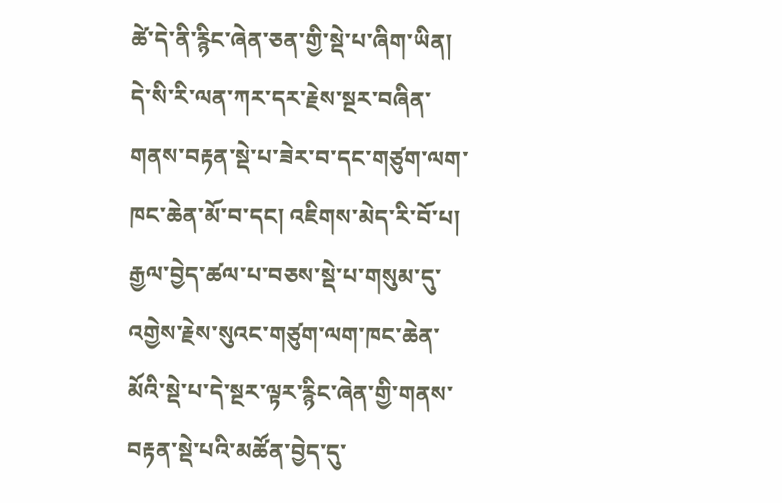ཚེ་དེ་ནི་རྙིང་ཞེན་ཅན་གྱི་སྡེ་པ་ཞིག་ཡིན། དེ་སི་རི་ལན་ཀར་དར་རྗེས་སྔར་བཞིན་གནས་བརྟན་སྡེ་པ་ཟེར་བ་དང་གཙུག་ལག་ཁང་ཆེན་མོ་བ་དང། འཇིགས་མེད་རི་བོ་པ། རྒྱལ་བྱེད་ཚལ་པ་བཅས་སྡེ་པ་གསུམ་དུ་འགྱེས་རྗེས་སུའང་གཙུག་ལག་ཁང་ཆེན་མོའི་སྡེ་པ་དེ་སྔར་ལྟར་རྙིང་ཞེན་གྱི་གནས་བརྟན་སྡེ་པའི་མཚོན་བྱེད་དུ་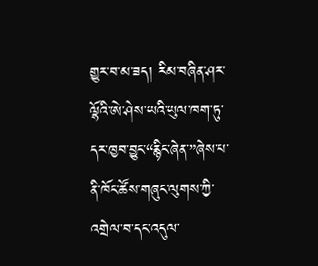གྱུར་བ་མ་ཟད། རིམ་བཞིན་ཤར་ལྷོའི་ཨེ་ཤེས་ཡའི་ཡུལ་ཁག་ཏུ་དར་ཁྱབ་བྱུང་“རྙིང་ཞེན་”ཞེས་པ་ནི་ཁོང་ཚོས་གཞུང་ལུགས་ཀྱི་འགྲེལ་བ་དང་འདུལ་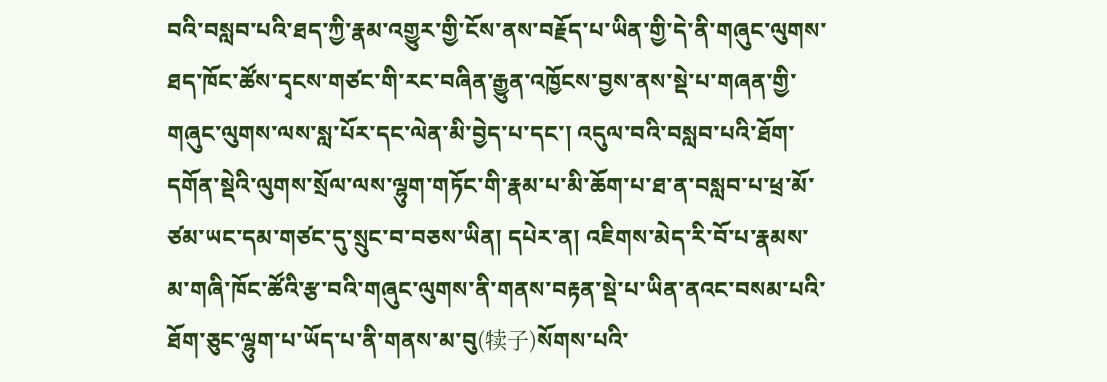བའི་བསླབ་པའི་ཐད་ཀྱི་རྣམ་འགྱུར་གྱི་ངོས་ནས་བརྗོད་པ་ཡིན་གྱི་དེ་ནི་གཞུང་ལུགས་ཐད་ཁོང་ཚོས་དྭངས་གཙང་གི་རང་བཞིན་རྒྱུན་འཁྱོངས་བྱས་ནས་སྡེ་པ་གཞན་གྱི་གཞུང་ལུགས་ལས་སླ་པོར་དང་ལེན་མི་བྱེད་པ་དང་། འདུལ་བའི་བསླབ་པའི་ཐོག་དགོན་སྡེའི་ལུགས་སྲོལ་ལས་ལྷུག་གཏོང་གི་རྣམ་པ་མི་ཆོག་པ་ཐ་ན་བསླབ་པ་ཕྲ་མོ་ཙམ་ཡང་དམ་གཙང་དུ་སྲུང་བ་བཅས་ཡིན། དཔེར་ན། འཇིགས་མེད་རི་བོ་པ་རྣམས་མ་གཞི་ཁོང་ཚོའི་རྩ་བའི་གཞུང་ལུགས་ནི་གནས་བརྟན་སྡེ་པ་ཡིན་ནའང་བསམ་པའི་ཐོག་ཅུང་ལྷུག་པ་ཡོད་པ་ནི་གནས་མ་བུ(犊子)སོགས་པའི་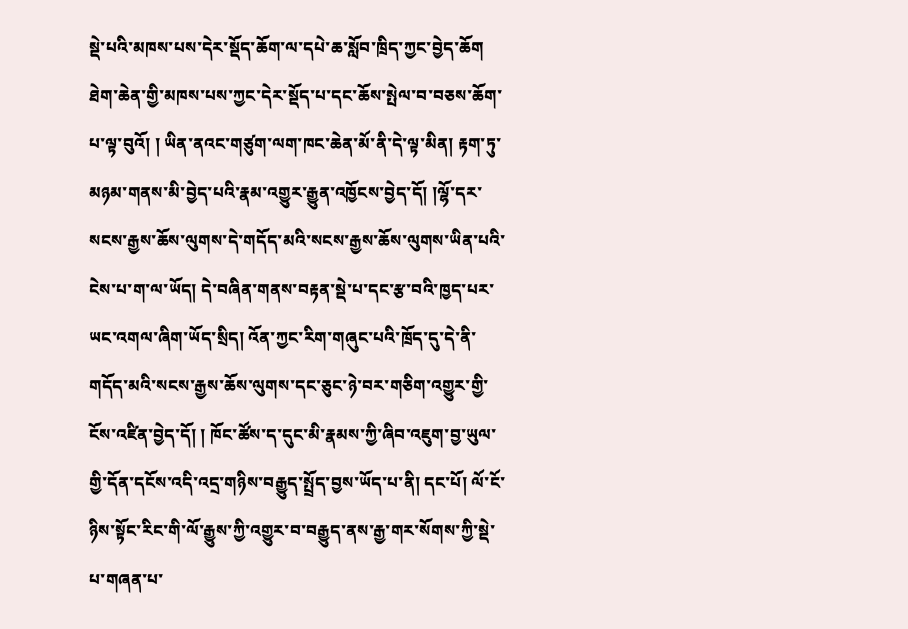སྡེ་པའི་མཁས་པས་དེར་སྡོད་ཆོག་ལ་དཔེ་ཆ་སློབ་ཁྲིད་ཀྱང་བྱེད་ཆོག ཐེག་ཆེན་གྱི་མཁས་པས་ཀྱང་དེར་སྡོད་པ་དང་ཆོས་སྤེལ་བ་བཅས་ཆོག་པ་ལྟ་བུའོ། ། ཡིན་ནའང་གཙུག་ལག་ཁང་ཆེན་མོ་ནི་དེ་ལྟ་མིན། རྟག་ཏུ་མཉམ་གནས་མི་བྱེད་པའི་རྣམ་འགྱུར་རྒྱུན་འཁྱོངས་བྱེད་དོ། །ལྷོ་དར་སངས་རྒྱས་ཆོས་ལུགས་དེ་གདོད་མའི་སངས་རྒྱས་ཆོས་ལུགས་ཡིན་པའི་ངེས་པ་ག་ལ་ཡོད། དེ་བཞིན་གནས་བརྟན་སྡེ་པ་དང་རྩ་བའི་ཁྱད་པར་ཡང་འགལ་ཞིག་ཡོད་སྲིད། འོན་ཀྱང་རིག་གཞུང་པའི་ཁྲོད་དུ་དེ་ནི་གདོད་མའི་སངས་རྒྱས་ཆོས་ལུགས་དང་ཅུང་ཉེ་བར་གཅིག་འགྱུར་གྱི་ངོས་འཛིན་བྱེད་དོ། ། ཁོང་ཚོས་ད་དུང་མི་རྣམས་ཀྱི་ཞིབ་འཇུག་བྱ་ཡུལ་གྱི་དོན་དངོས་འདི་འདྲ་གཉིས་བརྒྱུད་སྤྲོད་བྱས་ཡོད་པ་ནི། དང་པོ། ལོ་ངོ་ཉིས་སྟོང་རིང་གི་ལོ་རྒྱུས་ཀྱི་འགྱུར་བ་བརྒྱུད་ནས་རྒྱ་གར་སོགས་ཀྱི་སྡེ་པ་གཞན་པ་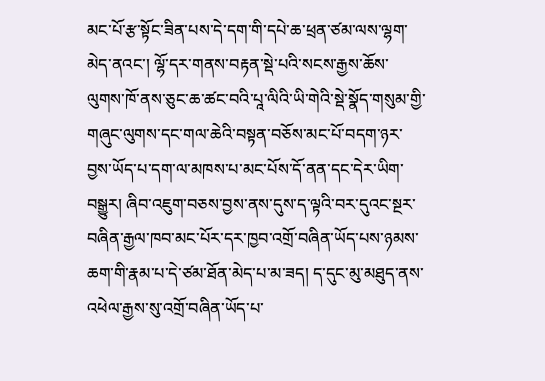མང་པོ་རྩ་སྟོང་ཟིན་པས་དེ་དག་གི་དཔེ་ཆ་ཕྲན་ཙམ་ལས་ལྷག་མེད་ནའང་། ལྷོ་དར་གནས་བརྟན་སྡེ་པའི་སངས་རྒྱས་ཆོས་ལུགས་ཁོ་ནས་ཅུང་ཆ་ཚང་བའི་པཱ་ལིའི་ཡི་གེའི་སྡེ་སྣོད་གསུམ་གྱི་གཞུང་ལུགས་དང་གལ་ཆེའི་བསྟན་བཅོས་མང་པོ་བདག་ཉར་བྱས་ཡོད་པ་དག་ལ་མཁས་པ་མང་པོས་དོ་ནན་དང་དེར་ཡིག་བསྒྱུར། ཞིབ་འཇུག་བཅས་བྱས་ནས་དུས་ད་ལྟའི་བར་དུའང་སྔར་བཞིན་རྒྱལ་ཁབ་མང་པོར་དར་ཁྱབ་འགྲོ་བཞིན་ཡོད་པས་ཉམས་ཆག་གི་རྣམ་པ་དེ་ཙམ་ཐོན་མེད་པ་མ་ཟད། ད་དུང་མུ་མཐུད་ནས་འཕེལ་རྒྱས་སུ་འགྲོ་བཞིན་ཡོད་པ་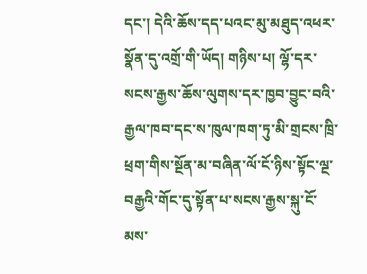དང་། དེའི་ཆོས་དད་པའང་མུ་མཐུད་འཕར་སྣོན་དུ་འགྲོ་གི་ཡོད། གཉིས་པ། ལྷོ་དར་སངས་རྒྱས་ཆོས་ལུགས་དར་ཁྱབ་བྱུང་བའི་རྒྱལ་ཁབ་དང་ས་ཁུལ་ཁག་ཏུ་མི་གྲངས་ཁྲི་ཕྲག་གིས་སྔོན་མ་བཞིན་ལོ་ངོ་ཉིས་སྟོང་ལྔ་བརྒྱའི་གོང་དུ་སྟོན་པ་སངས་རྒྱས་སྐུ་ངོ་མས་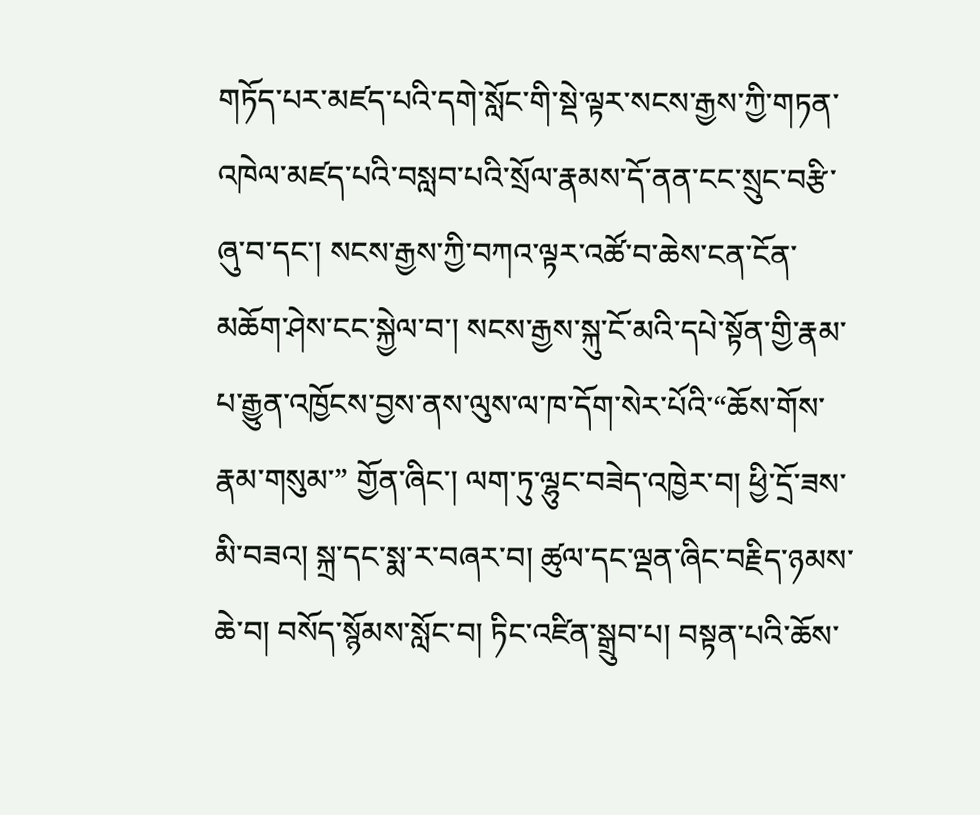གཏོད་པར་མཛད་པའི་དགེ་སློང་གི་སྡེ་ལྟར་སངས་རྒྱས་ཀྱི་གཏན་འཁེལ་མཛད་པའི་བསླབ་པའི་སྲོལ་རྣམས་དོ་ནན་ངང་སྲུང་བརྩི་ཞུ་བ་དང་། སངས་རྒྱས་ཀྱི་བཀའ་ལྟར་འཚོ་བ་ཆེས་ངན་ངོན་མཆོག་ཤེས་ངང་སྐྱེལ་བ་། སངས་རྒྱས་སྐུ་ངོ་མའི་དཔེ་སྟོན་གྱི་རྣམ་པ་རྒྱུན་འཁྱོངས་བྱས་ནས་ལུས་ལ་ཁ་དོག་སེར་པོའི་“ཆོས་གོས་རྣམ་གསུམ་” གྱོན་ཞིང་། ལག་ཏུ་ལྷུང་བཟེད་འཁྱེར་བ། ཕྱི་དྲོ་ཟས་མི་བཟའ། སྐྲ་དང་སྨ་ར་བཞར་བ། ཚུལ་དང་ལྡན་ཞིང་བརྗིད་ཉམས་ཆེ་བ། བསོད་སྙོམས་སློང་བ། ཏིང་འཛིན་སྒྲུབ་པ། བསྟན་པའི་ཆོས་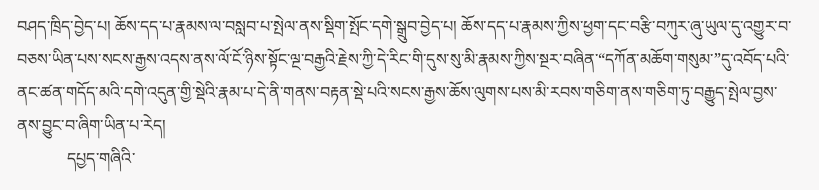བཤད་ཁྲིད་བྱེད་པ། ཆོས་དད་པ་རྣམས་ལ་བསླབ་པ་སྤེལ་ནས་སྡིག་སྤོང་དགེ་སྒྲུབ་བྱེད་པ། ཆོས་དད་པ་རྣམས་ཀྱིས་ཕྱག་དང་བརྩི་བཀུར་ཞུ་ཡུལ་དུ་འགྱུར་བ་བཅས་ཡིན་པས་སངས་རྒྱས་འདས་ནས་ལོ་ངོ་ཉིས་སྟོང་ལྔ་བརྒྱའི་རྗེས་ཀྱི་དེ་རིང་གི་དུས་སུ་མི་རྣམས་ཀྱིས་སྔར་བཞིན་“དཀོན་མཆོག་གསུམ་”དུ་འབོད་པའི་ནང་ཚན་གདོད་མའི་དགེ་འདུན་གྱི་སྡེའི་རྣམ་པ་དེ་ནི་གནས་བརྟན་སྡེ་པའི་སངས་རྒྱས་ཆོས་ལུགས་པས་མི་རབས་གཅིག་ནས་གཅིག་ཏུ་བརྒྱུད་སྤེལ་བྱས་ནས་བྱུང་བ་ཞིག་ཡིན་པ་རེད།
            དཔྱད་གཞིའི་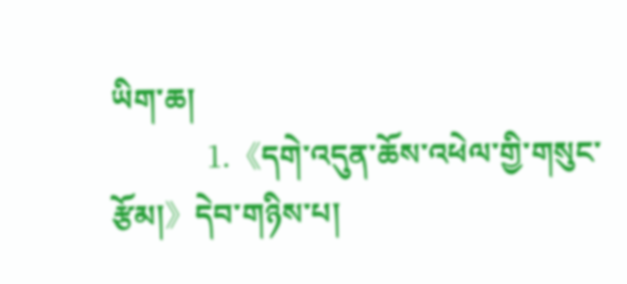ཡིག་ཆ།
            1.《དགེ་འདུན་ཆོས་འཕེལ་གྱི་གསུང་རྩོམ།》དེབ་གཉིས་པ།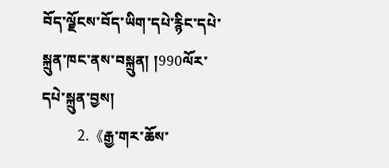བོད་ལྗོངས་བོད་ཡིག་དཔེ་རྙིང་དཔེ་སྐྲུན་ཁང་ནས་བསྐྲུན། །990ལོར་དཔེ་སྐྲུན་བྱས།
            2.《རྒྱ་གར་ཆོས་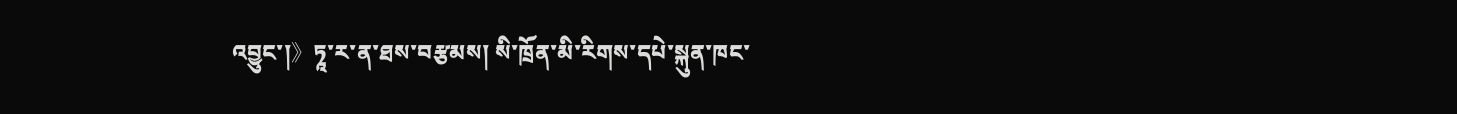འབྱུང་།》ཏཱ་ར་ན་ཐས་བརྩམས། སི་ཁྲོན་མི་རིགས་དཔེ་སྐུན་ཁང་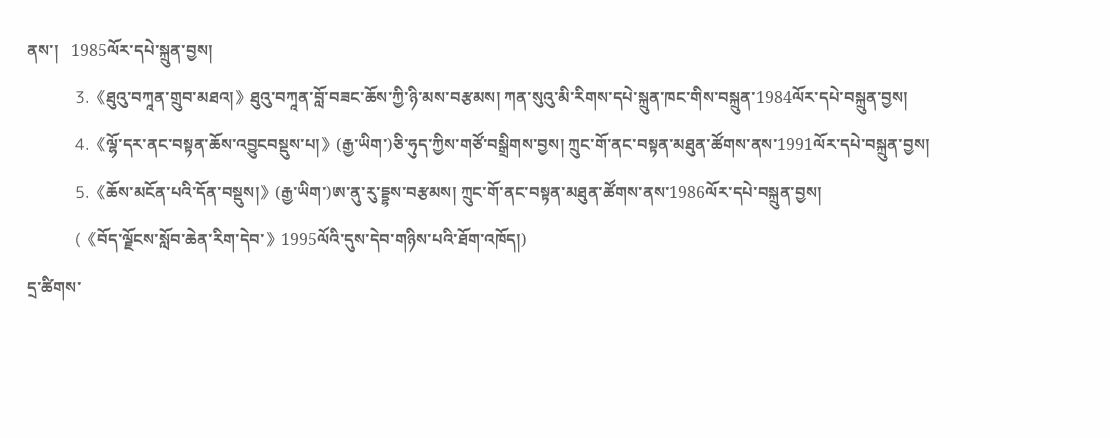ནས་།   1985ལོར་དཔེ་སྐྲུན་བྱས།
            3.《ཐུའུ་བཀཱན་གྲུབ་མཐའ།》ཐུའུ་བཀཱན་བློ་བཟང་ཆོས་ཀྱི་ཉི་མས་བརྩམས། ཀན་སུའུ་མི་རིགས་དཔེ་སྐྲུན་ཁང་གིས་བསྐྲུན་1984ལོར་དཔེ་བསྐྲུན་བྱས།
            4.《ལྷོ་དར་ནང་བསྟན་ཆོས་འབྱུངབསྡུས་པ།》(རྒྱ་ཡིག་)ཅི་ཧུད་ཀྱིས་གཙོ་བསྒྲིགས་བྱས། ཀྲུང་གོ་ནང་བསྟན་མཐུན་ཚོགས་ནས་1991ལོར་དཔེ་བསྐྲུན་བྱས།
            5.《ཆོས་མངོན་པའི་དོན་བསྡུས།》(རྒྱ་ཡིག་)ཨ་ནུ་རུ་དྡྷས་བརྩམས། ཀྲུང་གོ་ནང་བསྟན་མཐུན་ཚོགས་ནས་1986ལོར་དཔེ་བསྐྲུན་བྱས།
            (《བོད་ལྗོངས་སློབ་ཆེན་རིག་དེབ་》1995ལོའི་དུས་དེབ་གཉིས་པའི་ཐོག་འཁོད།)
དྲ་ཚིགས་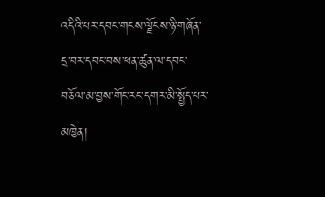འདིའི་པར་དབང་གངས་ལྗོངས་ཉི་གཞོན་དྲ་བར་དབང་བས་ཕན་ཚུན་ལ་དབང་བཅོལ་མ་བྱས་གོང་རང་དགར་མི་སྤྱོད་པར་མཁྱེན།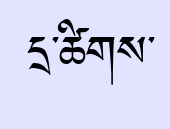དྲ་ཚིགས་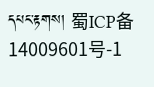དཔང་རྟགས། 蜀ICP备14009601号-1